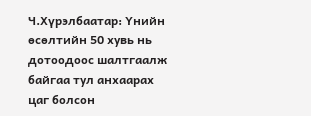Ч.Хүрэлбаатар: Үнийн өсөлтийн 50 хувь нь дотоодоос шалтгаалж байгаа тул анхаарах цаг болсон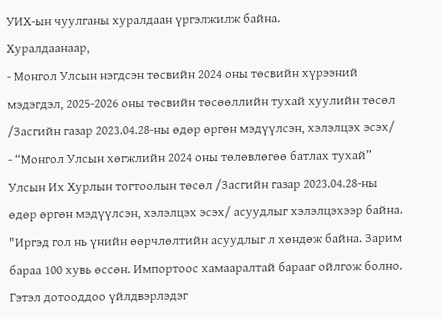УИХ-ын чуулганы хуралдаан үргэлжилж байна.
Хуралдаанаар,
- Монгол Улсын нэгдсэн төсвийн 2024 оны төсвийн хүрээний мэдэгдэл, 2025-2026 оны төсвийн төсөөллийн тухай хуулийн төсөл /Засгийн газар 2023.04.28-ны өдөр өргөн мэдүүлсэн, хэлэлцэх эсэх/
- “Монгол Улсын хөгжлийн 2024 оны төлөвлөгөө батлах тухай” Улсын Их Хурлын тогтоолын төсөл /Засгийн газар 2023.04.28-ны өдөр өргөн мэдүүлсэн, хэлэлцэх эсэх/ асуудлыг хэлэлцэхээр байна.
"Иргэд гол нь үнийн өөрчлөлтийн асуудлыг л хөндөж байна. Зарим бараа 100 хувь өссөн. Импортоос хамааралтай барааг ойлгож болно. Гэтэл дотооддоо үйлдвэрлэдэг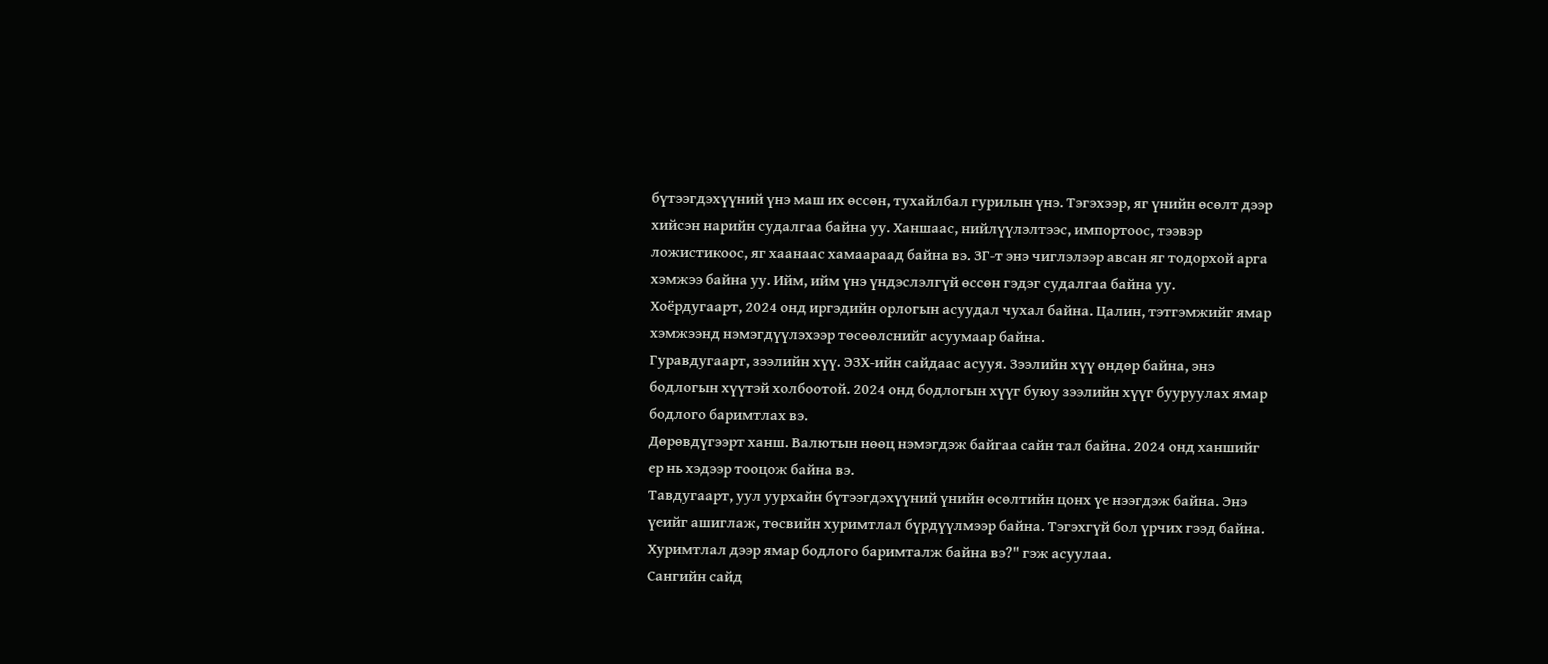бүтээгдэхүүний үнэ маш их өссөн, тухайлбал гурилын үнэ. Тэгэхээр, яг үнийн өсөлт дээр хийсэн нарийн судалгаа байна уу. Ханшаас, нийлүүлэлтээс, импортоос, тээвэр ложистикоос, яг хаанаас хамаараад байна вэ. ЗГ-т энэ чиглэлээр авсан яг тодорхой арга хэмжээ байна уу. Ийм, ийм үнэ үндэслэлгүй өссөн гэдэг судалгаа байна уу.
Хоёрдугаарт, 2024 онд иргэдийн орлогын асуудал чухал байна. Цалин, тэтгэмжийг ямар хэмжээнд нэмэгдүүлэхээр төсөөлснийг асуумаар байна.
Гуравдугаарт, зээлийн хүү. ЭЗХ-ийн сайдаас асууя. Зээлийн хүү өндөр байна, энэ бодлогын хүүтэй холбоотой. 2024 онд бодлогын хүүг буюу зээлийн хүүг бууруулах ямар бодлого баримтлах вэ.
Дөрөвдүгээрт ханш. Валютын нөөц нэмэгдэж байгаа сайн тал байна. 2024 онд ханшийг ер нь хэдээр тооцож байна вэ.
Тавдугаарт, уул уурхайн бүтээгдэхүүний үнийн өсөлтийн цонх үе нээгдэж байна. Энэ үеийг ашиглаж, төсвийн хуримтлал бүрдүүлмээр байна. Тэгэхгүй бол үрчих гээд байна. Хуримтлал дээр ямар бодлого баримталж байна вэ?" гэж асуулаа.
Сангийн сайд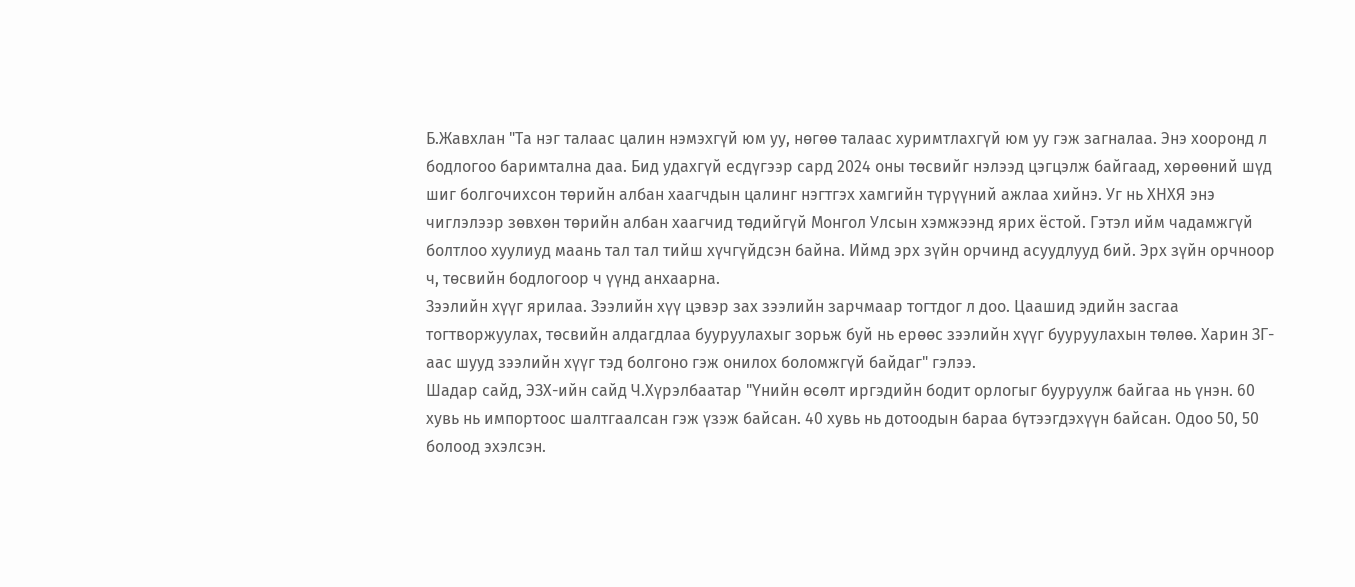Б.Жавхлан "Та нэг талаас цалин нэмэхгүй юм уу, нөгөө талаас хуримтлахгүй юм уу гэж загналаа. Энэ хооронд л бодлогоо баримтална даа. Бид удахгүй есдүгээр сард 2024 оны төсвийг нэлээд цэгцэлж байгаад, хөрөөний шүд шиг болгочихсон төрийн албан хаагчдын цалинг нэгтгэх хамгийн түрүүний ажлаа хийнэ. Уг нь ХНХЯ энэ чиглэлээр зөвхөн төрийн албан хаагчид төдийгүй Монгол Улсын хэмжээнд ярих ёстой. Гэтэл ийм чадамжгүй болтлоо хуулиуд маань тал тал тийш хүчгүйдсэн байна. Иймд эрх зүйн орчинд асуудлууд бий. Эрх зүйн орчноор ч, төсвийн бодлогоор ч үүнд анхаарна.
Зээлийн хүүг ярилаа. Зээлийн хүү цэвэр зах зээлийн зарчмаар тогтдог л доо. Цаашид эдийн засгаа тогтворжуулах, төсвийн алдагдлаа бууруулахыг зорьж буй нь ерөөс зээлийн хүүг бууруулахын төлөө. Харин ЗГ-аас шууд зээлийн хүүг тэд болгоно гэж онилох боломжгүй байдаг" гэлээ.
Шадар сайд, ЭЗХ-ийн сайд Ч.Хүрэлбаатар "Үнийн өсөлт иргэдийн бодит орлогыг бууруулж байгаа нь үнэн. 60 хувь нь импортоос шалтгаалсан гэж үзэж байсан. 40 хувь нь дотоодын бараа бүтээгдэхүүн байсан. Одоо 50, 50 болоод эхэлсэн.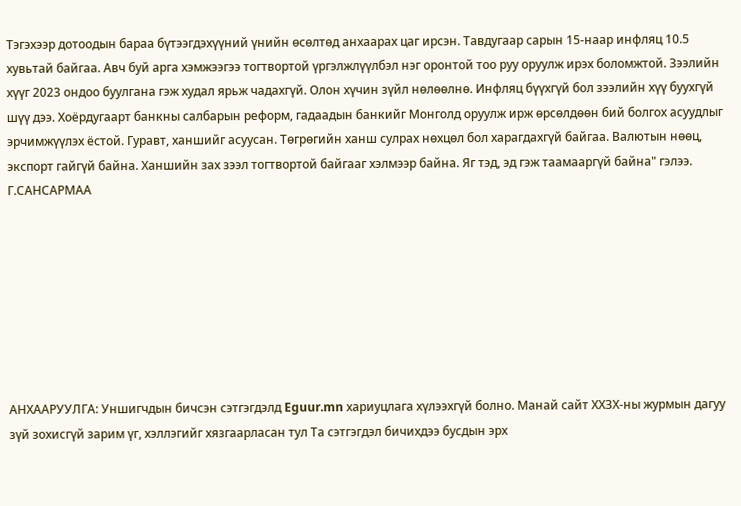Тэгэхээр дотоодын бараа бүтээгдэхүүний үнийн өсөлтөд анхаарах цаг ирсэн. Тавдугаар сарын 15-наар инфляц 10.5 хувьтай байгаа. Авч буй арга хэмжээгээ тогтвортой үргэлжлүүлбэл нэг оронтой тоо руу оруулж ирэх боломжтой. Зээлийн хүүг 2023 ондоо буулгана гэж худал ярьж чадахгүй. Олон хүчин зүйл нөлөөлнө. Инфляц бүүхгүй бол зээлийн хүү буухгүй шүү дээ. Хоёрдугаарт банкны салбарын реформ, гадаадын банкийг Монголд оруулж ирж өрсөлдөөн бий болгох асуудлыг эрчимжүүлэх ёстой. Гуравт, ханшийг асуусан. Төгрөгийн ханш сулрах нөхцөл бол харагдахгүй байгаа. Валютын нөөц, экспорт гайгүй байна. Ханшийн зах зээл тогтвортой байгааг хэлмээр байна. Яг тэд, эд гэж таамааргүй байна" гэлээ.
Г.САНСАРМАА








АНХААРУУЛГА: Уншигчдын бичсэн сэтгэгдэлд Eguur.mn хариуцлага хүлээхгүй болно. Манай сайт ХХЗХ-ны журмын дагуу зүй зохисгүй зарим үг, хэллэгийг хязгаарласан тул Та сэтгэгдэл бичихдээ бусдын эрх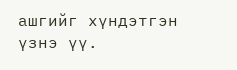ашгийг хүндэтгэн үзнэ үү.